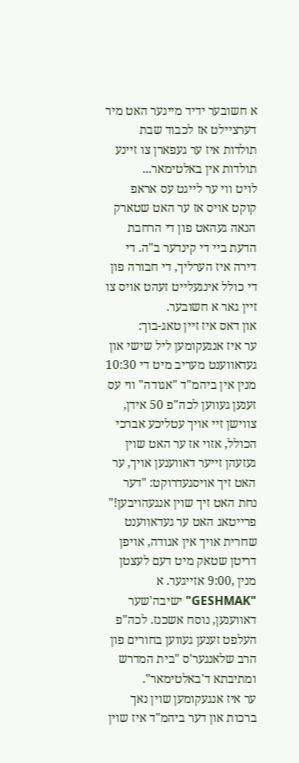א חשובער ידיד מיינער האט מיר דערציילט אז לכבוד שבת תולדות איז ער געפארן צו זיינע תולדות אין באלטימאר...
לויט ווי ער לייגט עס אראפ קוקט אויס אז ער האט שטארק הנאה געהאט פון די הרחבת הדעת ביי די קינדער ב"ה. די דירה איז הערליך, די חבורה פון די כולל אינגעלייט זעהט אויס צו זיין גאר א חשובער.
און דאס איז זיין טאג-בוך:
ער איז אנגעקומען ליל שישי און געדאווענט מעריב מיט די 10:30 מנין אין ביהמ"ד "אגודה" ווי עס זענען געווען לכה"פ 50 אידן, צווישן זיי אויך עטליכע אברכי הכולל, אזוי אז ער האט שוין געזעהן זייער דאווענען אויך, ער האט זיך אויסגעדרוקט: "דער נחת האט זיך שוין אנגעהויבען!"
פרייטאג האט ער געדאווענט שחרית אויך אין אגודה, אויפן דריטן שטאק מיט דעם לעצטן מנין ,9:00 אזייגער. א "GESHMAK" ישיבה'שער דאווענען, נוסח אשכנז. לכה"פ העלפט זענען געווען בחורים פון הרב שלאנגער'ס "בית המדרש ומתיבתא ד'באלטימאר".
ער איז אנגעקומען שוין נאך ברכות און דער ביהמ"ד איז שוין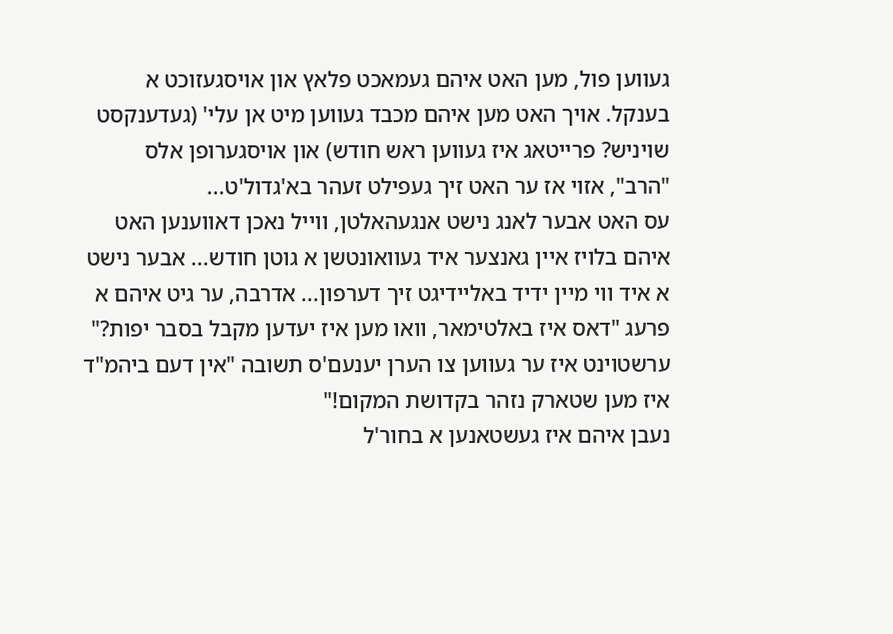געווען פול, מען האט איהם געמאכט פלאץ און אויסגעזוכט א בענקל. אויך האט מען איהם מכבד געווען מיט אן עלי' (געדענקסט שויניש? פרייטאג איז געווען ראש חודש) און אויסגערופן אלס "הרב", אזוי אז ער האט זיך געפילט זעהר בא'גדול'ט...
עס האט אבער לאנג נישט אנגעהאלטן, ווייל נאכן דאווענען האט איהם בלויז איין גאנצער איד געוואונטשן א גוטן חודש... אבער נישט א איד ווי מיין ידיד באליידיגט זיך דערפון... אדרבה, ער גיט איהם א פרעג "דאס איז באלטימאר, וואו מען איז יעדען מקבל בסבר יפות?" ערשטוינט איז ער געווען צו הערן יענעם'ס תשובה "אין דעם ביהמ"ד איז מען שטארק נזהר בקדושת המקום!"
נעבן איהם איז געשטאנען א בחור'ל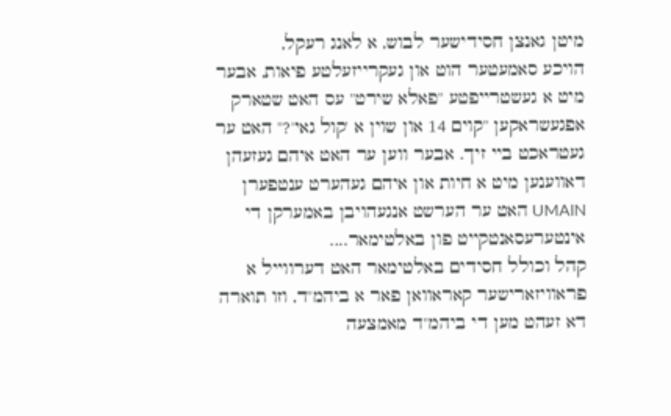מיטן גאנצן חסידישער לבוש, א לאנג רעקל,
הויכע סאמעטער הוט און געקרייזעלטע פיאות, אבער מיט א געשטרייפטע "פאלא שירט" עס האט שטארק אפגעשראקען "קוים 14 און שוין א 'קול גאי'?" האט ער געטראכט ביי זיך. אבער ווען ער האט איהם געזעהן דאווענען מיט א חיות און איהם געהערט ענטפערן UMAIN האט ער הערשט אנגעהויבן באמערקן די אינטערעסאנטקייט פון באלטימאר....
קהל וכולל חסידים באלטימאר האט דערווייל א פראוויזארישער קאראוואן פאר א ביהמ"ד, וזו תוארה
דא זעהט מען די ביהמ"ד מאמצעה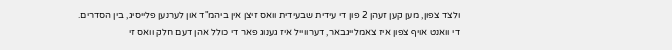ולצד צפון, מען קען זעהן 2 פון די עידית שבעידית וואס זיצן אין ביהמ"ד און לערנען פלייסיג, בין הסדרים.
די וואנט אויף צפון איז צאמלייגבאר, דערווייל איז גענוג פאר די כולל אהן דעם חלק וואס זי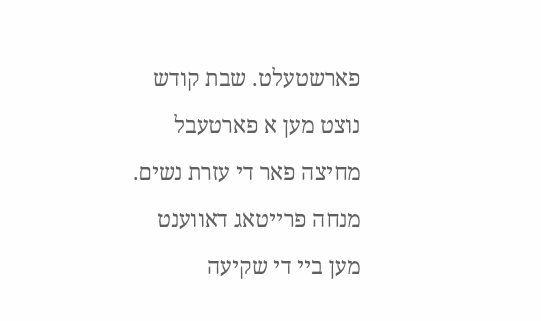פארשטעלט. שבת קודש נוצט מען א פארטעבל מחיצה פאר די עזרת נשים.
מנחה פרייטאג דאווענט מען ביי די שקיעה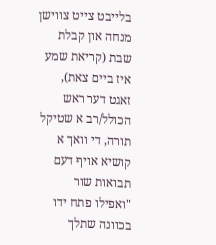בלייבט צייט צווישן מנחה און קבלת שבת (קריאת שמע איז ביים צאת), זאגט דער ראש הכולל/רב א שטיקל תורה, די וואך א קושיא אויף דעם תבואות שור "ואפילו פתח ידו בכוונה שתלך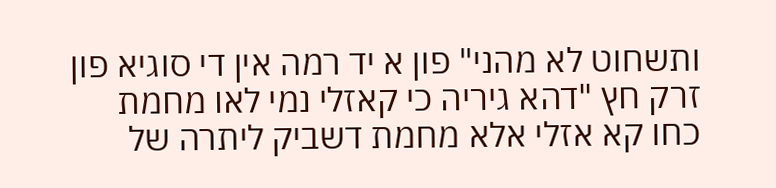ותשחוט לא מהני" פון א יד רמה אין די סוגיא פון זרק חץ "דהא גיריה כי קאזלי נמי לאו מחמת כחו קא אזלי אלא מחמת דשביק ליתרה של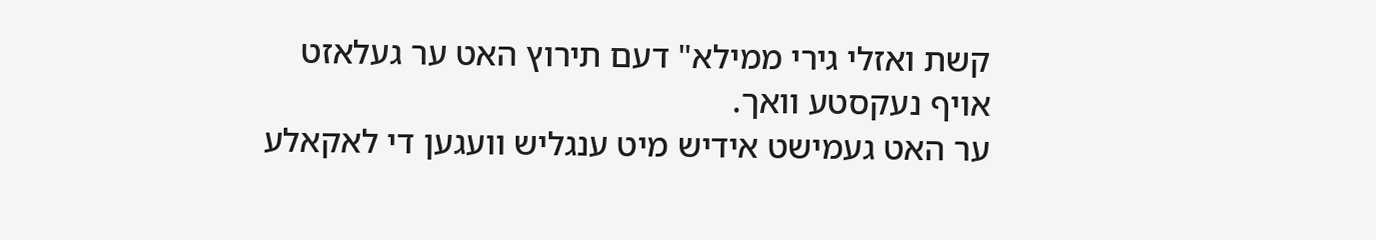קשת ואזלי גירי ממילא" דעם תירוץ האט ער געלאזט אויף נעקסטע וואך.
ער האט געמישט אידיש מיט ענגליש וועגען די לאקאלע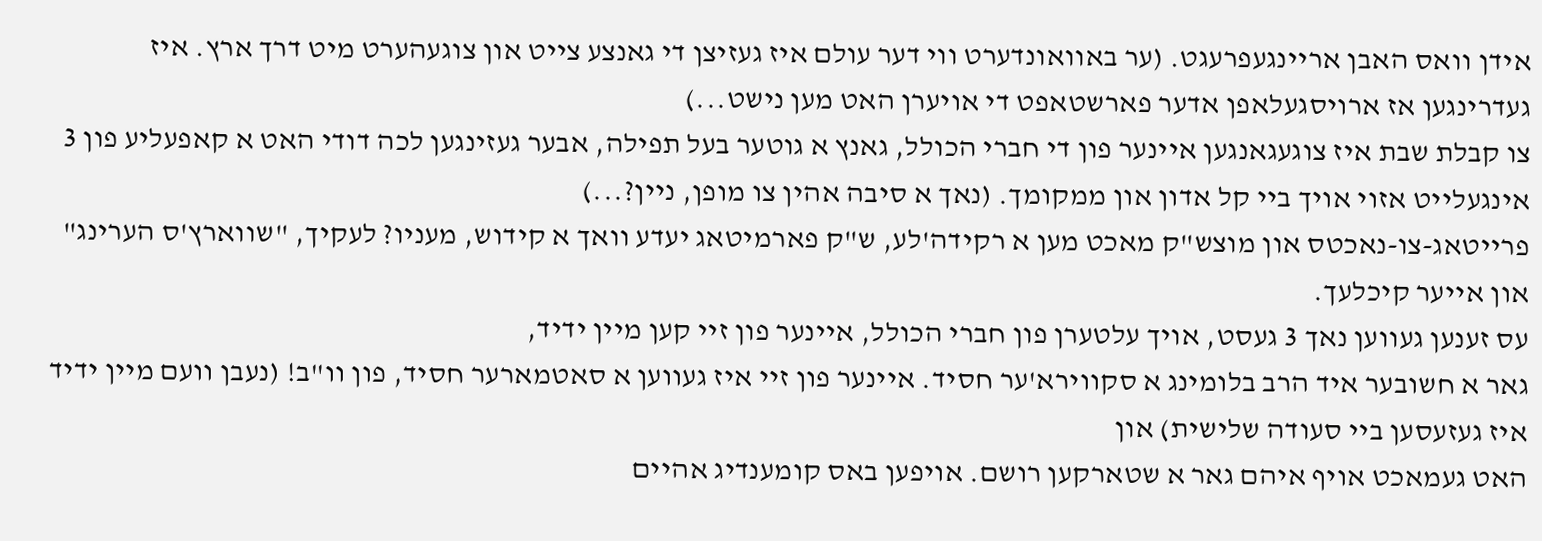אידן וואס האבן אריינגעפרעגט. (ער באוואונדערט ווי דער עולם איז געזיצן די גאנצע צייט און צוגעהערט מיט דרך ארץ. איז געדרינגען אז ארויסגעלאפן אדער פארשטאפט די אויערן האט מען נישט...)
צו קבלת שבת איז צוגעגאנגען איינער פון די חברי הכולל, גאנץ א גוטער בעל תפילה, אבער געזינגען לכה דודי האט א קאפעליע פון 3 אינגעלייט אזוי אויך ביי קל אדון און ממקומך. (נאך א סיבה אהין צו מופן, ניין?...)
פרייטאג-צו-נאכטס און מוצש"ק מאכט מען א רקידה'לע, ש"ק פארמיטאג יעדע וואך א קידוש, מעניו? לעקיך, "שווארץ'ס הערינג" און אייער קיכלעך.
עס זענען געווען נאך 3 געסט, אויך עלטערן פון חברי הכולל, איינער פון זיי קען מיין ידיד,
גאר א חשובער איד הרב בלומינג א סקווירא'ער חסיד. איינער פון זיי איז געווען א סאטמארער חסיד, פון וו"ב! (נעבן וועם מיין ידיד איז געזעסען ביי סעודה שלישית) און
האט געמאכט אויף איהם גאר א שטארקען רושם. אויפען באס קומענדיג אהיים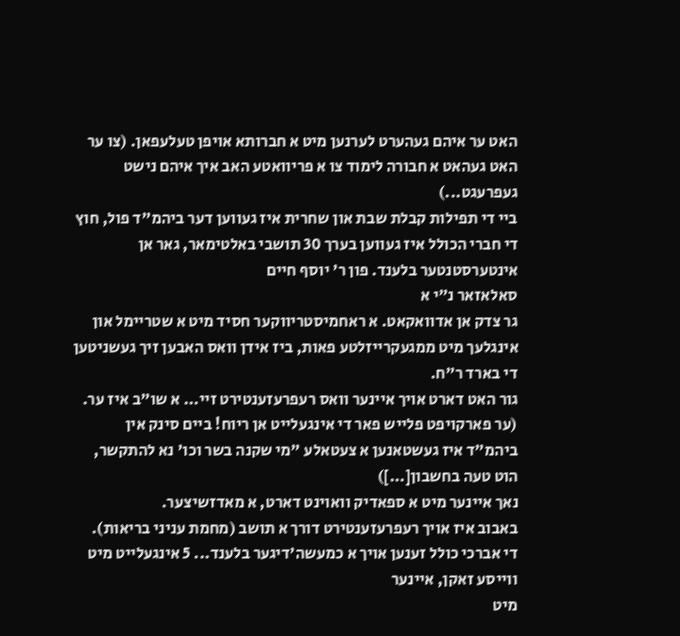האט ער איהם געהערט לערנען מיט א חברותא אויפן טעלעפאן. (צו ער האט געהאט א חבורה לימוד צו א פריוואטע האב איך איהם נישט געפרעגט...)
ביי די תפילות קבלת שבת און שחרית איז געווען דער ביהמ"ד פול, חוץ די חברי הכולל איז געווען בערך 30 תושבי באלטימאר, גאר אן אינטערסטנטער בלענד. פון ר' יוסף חיים
סאלאזאר נ"י א
גר צדק אן אדוואקאט. א ראחמיסטריווקער חסיד מיט א שטריימל און אינגלעך מיט ממגעקרייזלטע פאות, ביז אידן וואס האבען זיך געשניטען די בארד ר"ח.
גור האט דארט אויך איינער וואס רעפרעזענטירט זיי... א שו"ב איז ער. (ער פארקויפט פלייש פאר די אינגעלייט אן ריוח! ביים סינק אין ביהמ"ד איז געשטאנען א צעטאלע "מי שקנה בשר וכו' נא להתקשר, הוט טעה בחשבון[...])
נאך איינער מיט א ספאדיק וואוינט דארט, א מאדזשיצער.
באבוב איז אויך רעפרעזענטירט דורך א תושב (מחמת עניני בריאות).
די אברכי כולל זענען אויך א כמעשה'דיגער בלענד... 5 אינגעלייט מיט ווייסע זאקן, איינער
מיט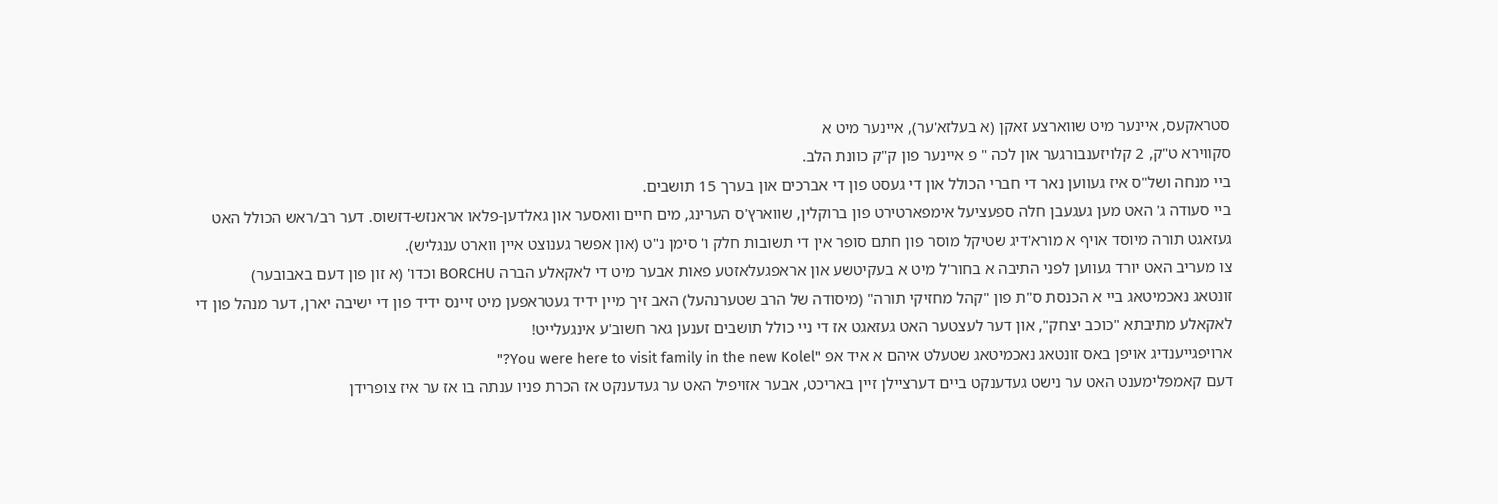סטראקעס, איינער מיט שווארצע זאקן (א בעלזא'ער), איינער מיט א
סקווירא ט"ק, 2 קלויזענבורגער און לכה " פ איינער פון ק"ק כוונת הלב.
ביי מנחה ושל"ס איז געווען נאר די חברי הכולל און די געסט פון די אברכים און בערך 15 תושבים.
ביי סעודה ג' האט מען געגעבן חלה ספעציעל אימפארטירט פון ברוקלין, שווארץ'ס הערינג, מים חיים וואסער און גאלדען-פלאו אראנזש-דזשוס. דער רב/ראש הכולל האט געזאגט תורה מיוסד אויף א מורא'דיג שטיקל מוסר פון חתם סופר אין די תשובות חלק ו' סימן נ"ט (און אפשר גענוצט איין ווארט ענגליש).
צו מעריב האט יורד געווען לפני התיבה א בחור'ל מיט א בעקיטשע און אראפגעלאזטע פאות אבער מיט די לאקאלע הברה BORCHU וכדו' (א זון פון דעם באבובער)
זונטאג נאכמיטאג ביי א הכנסת ס"ת פון "קהל מחזיקי תורה" (מיסודה של הרב שטערנהעל) האב זיך מיין ידיד געטראפען מיט זיינס ידיד פון די ישיבה יארן, דער מנהל פון די לאקאלע מתיבתא "כוכב יצחק", און דער לעצטער האט געזאגט אז די ניי כולל תושבים זענען גאר חשוב'ע אינגעלייט!
ארויפגייענדיג אויפן באס זונטאג נאכמיטאג שטעלט איהם א איד אפ "You were here to visit family in the new Kolel?"
דעם קאמפלימענט האט ער נישט געדענקט ביים דערציילן זיין באריכט, אבער אזויפיל האט ער געדענקט אז הכרת פניו ענתה בו אז ער איז צופרידן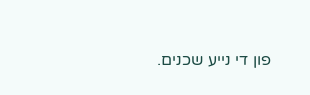פון די נייע שכנים.